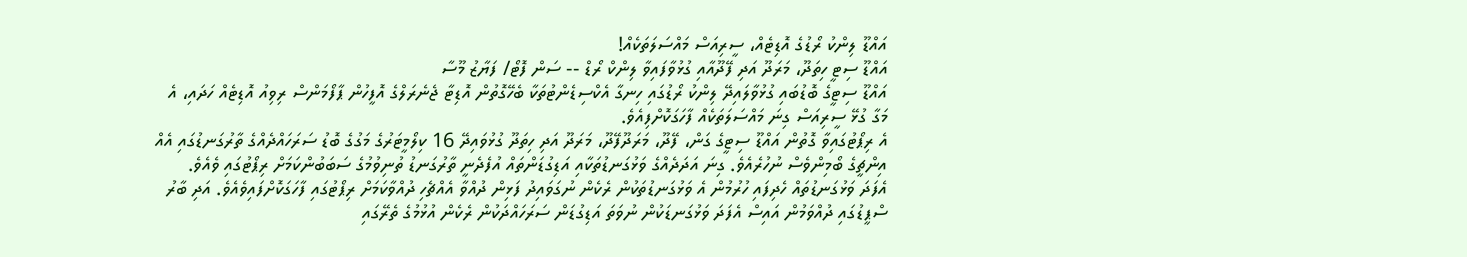އައްޑޫ ލިންކު ރޯޑުގެ އޮޑިޓެއް، ސީރިއަސް މައްސަލަތަކެއް!
އައްޑޫ ސިޓީ ހިތަދޫ، މަރަދޫ އަދި ފޭދޫއާއި ގުޅުވާފައިވާ ލިންކް ރޯޑް -- ސަން ފޮޓޯ/ ފަޔާޒު މޫސާ
އައްޑޫ ސިޓީގެ ބޮޑުބައި ގުޅުވާލައިދޭ ލިންކު ރޯޑުގައި ހިނގާ އެކްސިޑެންޓުތަކާ ބެހޭގޮތުން އޮޑިޓާ ޖެނެރަލްގެ އޮފީހުން ޕާފޯމަންސް ރިވިއު އޮޑިޓެއް ހަދައި، އެ މަގާ ގުޅޭ ސީރިއަސް ގިނަ މައްސަލަތަކެއް ފާހަގަކޮށްފިއެވެ.
އެ ރިޕޯޓުގައިވާ ގޮތުން އައްޑޫ ސިޓީގެ ގަން، ފޭދޫ، މަރަދޫފޭދޫ، މަރަދޫ އަދި ހިތަދޫ ގުޅުވައިދޭ 16 ކިލޯމީޓަރުގެ މަގުގެ ބޮޑު ސަރަހައްދެއްގެ ތާރުގަނޑުގައި އެއް އިންޗީގެ ބޯމިންވެސް ނުހުރެއެވެ. ގިނަ އަދަދެއްގެ ވަޅުގަނޑުތަކާއި އަޑިގުޑަންތައް އުފެދެނީ ތާރުގަނޑު ތުނިވުމުގެ ސަބަބުންކަމަށް ރިޕޯޓުގައި ވެއެވެ.
އެފަދަ ވަޅުގަނޑުތައް ހެދިފައި ހުރުމުން އެ ވަޅުގަނޑުތަކުން ރެކެން ނުގަވައިދު ފަޅިން ދުއްވާ އެއްޗެހި ދުއްވާކަމަށް ރިޕޯޓުގައި ފާހަގަކޮށްފައިވެއެވެ. އަދި ބާރު ސްޕީޑުގައި ދުއްވަމުން އައިސް އެފަދަ ވަޅުގަނޑަކުން ނުވަތަ އަޑިގުޑަން ސަރަހައްދަކުން ރެކެން އުޅުމުގެ ތެރޭގައި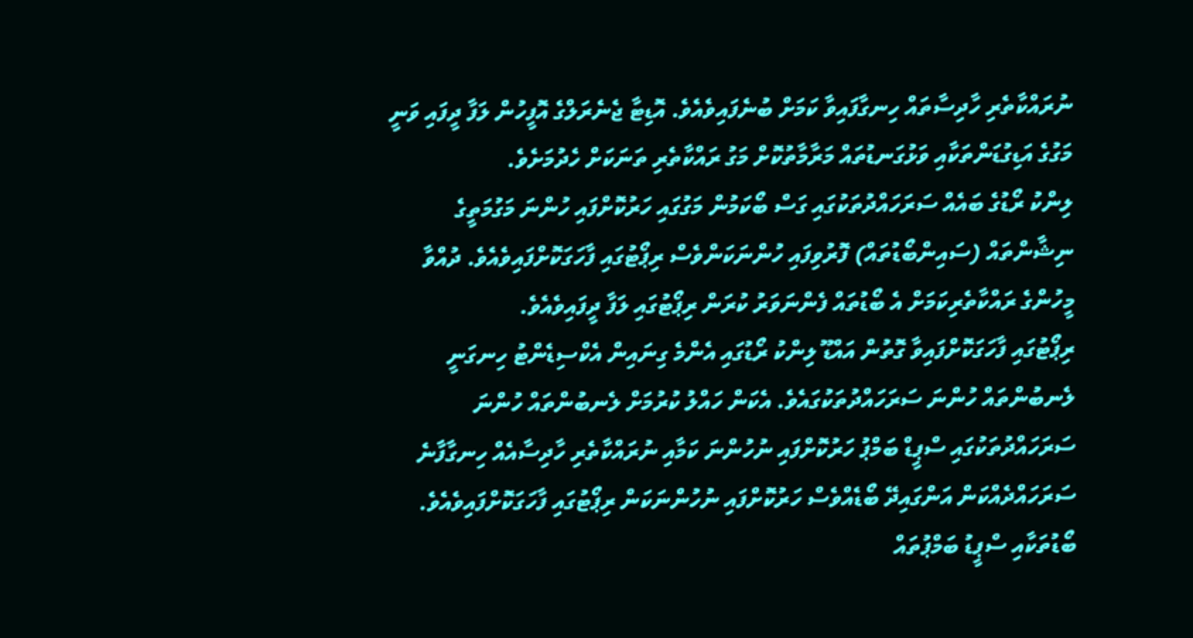ނުރައްކާތެރި ހާދިސާތައް ހިނގާފައިވާ ކަމަށް ބުނެފައިވެއެވެ. އޮޑިޓާ ޖެނެރަލްގެ އޮފީހުން ލަފާ ދީފައި ވަނީ މަގުގެ އަޑިގުޑަންތަކާއި ވަޅުގަނޑުތައް މަރާމާތުކޮށް މަގު ރައްކާތެރި ތަނަކަށް ހެދުމަށެވެ.
ލިންކު ރޯޑުގެ ބައެއް ސަރަހައްދުތަކުގައި ގަސް ބޯކަމުން މަގުގައި ހަރުކޮށްފައި ހުންނަ މަގުމަތީގެ ނިޝާންތައް (ސައިންބޯޑުތައް) ފޮރުވިފައި ހުންނަކަންވެސް ރިޕޯޓުގައި ފާހަގަކޮށްފައިވެއެވެ. ދުއްވާ މީހުންގެ ރައްކާތެރިކަމަށް އެ ބޯޑުތައް ފެންނަވަރު ކުރަން ރިޕޯޓުގައި ލަފާ ދީފައިވެއެވެ.
ރިޕޯޓުގައި ފާހަގަކޮށްފައިވާ ގޮތުން އައްޑޫ ލިންކު ރޯޑުގައި އެންމެ ގިނައިން އެކްސިޑެންޓު ހިނގަނީ ލެނބުންތައް ހުންނަ ސަރަހައްދުތަކުގައެވެ. އެކަން ހައްލު ކުރުމަށް ލެނބުންތައް ހުންނަ ސަރަހައްދުތަކުގައި ސްޕީޑް ބަމްޕު ހަރުކޮށްފައި ނުހުންނަ ކަމާއި ނުރައްކާތެރި ހާދިސާއެއް ހިނގާފާނެ ސަރަހައްދެއްކަން އަންގައިދޭ ބޯޑެއްވެސް ހަރުކޮށްފައި ނުހުންނަކަން ރިޕޯޓުގައި ފާހަގަކޮށްފައިވެއެވެ. ބޯޑުތަކާއި ސްޕީޑު ބަމްޕުތައް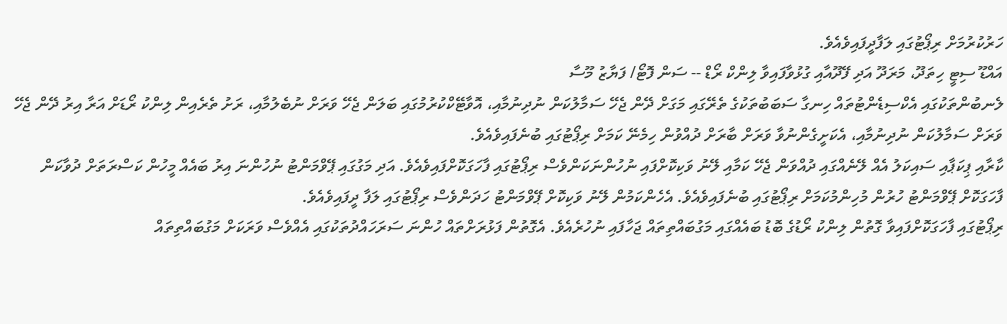ހަރުކުރުމަށް ރިޕޯޓުގައި ލަފާދީފައިވެއެވެ.
އައްޑޫ ސިޓީ ހިތަދޫ، މަރަދޫ އަދި ފޭދޫއާއި ގުޅުވާފައިވާ ލިންކް ރޯޑް -- ސަން ފޮޓޯ/ ފަޔާޒު މޫސާ
ލެނބުންތަކުގައި އެކްސިޑެންޓުތައް ހިނގާ ސަބަބުތަކުގެ ތެރޭގައި މަގަށް ދޭން ޖެހޭ ސަމާލުކަން ނުދިނުމާއި، އޮވާޓޭކްކުރުމުގައި ބަލަން ޖެހޭ ވަރަށް ނުބެލުމާއި، ރަށު ތެރެއިން ލިންކު ރޯޑަށް އަރާ އިރު ދޭން ޖެހޭ ވަރަށް ސަމާލުކަން ނުދިނުމާއި، އެކަށީގެންނުވާ ވަރަށް ބާރަށް ދުއްވުން ހިމެނޭ ކަމަށް ރިޕޯޓުގައި ބުނެފައިވެއެވެ.
ކާރާއި ޕިކަޕާއި ސައިކަލު އެއް ލޭނެއްގައި ދުއްވަން ޖެހޭ ކަމާއި ލޭނު ވަކިކޮށްފައި ނުހުންނަކަންވެސް ރިޕޯޓުގައި ފާހަގަކޮށްފައިވެއެވެ. އަދި މަގުގައި ޕޭވްމަންޓު ނުހުންނަ އިރު ބައެއް މީހުން ކަސްރަތަށް ދުވާކަން ފާހަގަކޮށް ޕޭވްމަންޓު ހުރުން މުހިންމުކަމަށް ރިޕޯޓުގައި ބުނެފައިވެއެވެ. އެހެންކަމުން ލޭނު ވަކިކޮށް ޕޭވްމަންޓު ހަދަންވެސް ރިޕޯޓުގައި ލަފާ ދީފައިވެއެވެ.
ރިޕޯޓުގައި ފާހަގަކޮށްފައިވާ ގޮތުން ލިންކު ރޯޑުގެ ބޮޑު ބައެއްގައި މަގުބައްތިތައް ޖަހާފައި ނުހުރެއެވެ. އެގޮތުން ފަޅުރަށްތައް ހުންނަ ސަރަހައްދުތަކުގައި އެއްވެސް ވަރަކަށް މަގުބައްތިތައް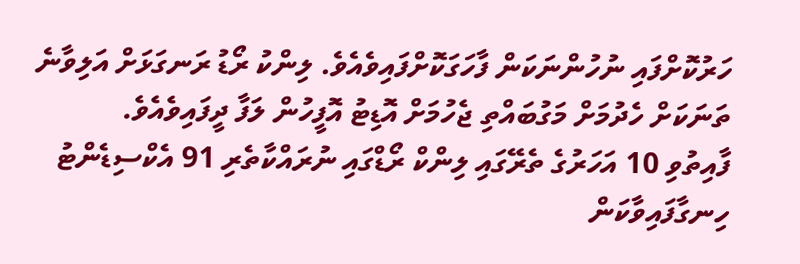ހަރުކޮށްފައި ނުހުންނަކަން ފާހަގަކޮށްފައިވެއެވެ. ލިންކު ރޯޑު ރަނގަޅަށް އަލިވާނެ ތަނަކަށް ހެދުމަށް މަގުބައްތި ޖެހުމަށް އޮޑިޓު އޮފީހުން ލަފާ ދީފައިވެއެވެ.
ފާއިތުވި 10 އަހަރުގެ ތެރޭގައި ލިންކް ރޯޑްގައި ނުރައްކާތެރި 91 އެކްސިޑެންޓު ހިނގާފައިވާކަން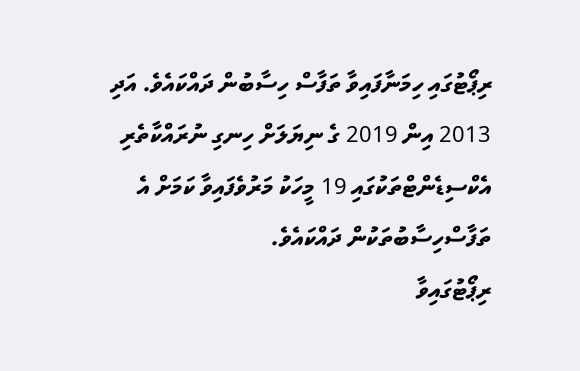ރިޕޯޓުގައި ހިމަނާފައިވާ ތަފާސް ހިސާބުން ދައްކައެވެ. އަދި 2013 އިން 2019 ގެ ނިޔަލަށް ހިނގި ނުރައްކާތެރި އެކްސިޑެންޓްތަކުގައި 19 މީހަކު މަރުވެފައިވާ ކަމަށް އެ ތަފާސްހިސާބުތަކުން ދައްކައެވެ.
ރިޕޯޓުގައިވާ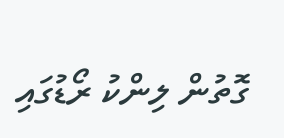ގޮތުން ލިންކު ރޯޑުގައި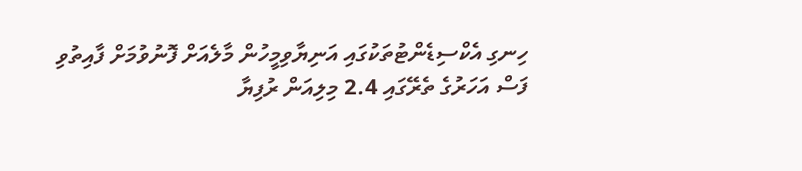ހިނގި އެކްސިޑެންޓުތަކުގައި އަނިޔާވިމީހުން މާލެއަށް ފޮނުވުމަށް ފާއިތުވި ފަސް އަހަރުގެ ތެރޭގައި 2.4 މިލިއަން ރުފިޔާ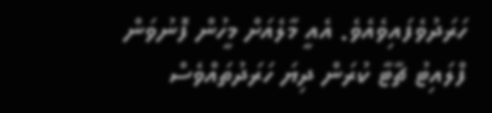ހަރަދުވެފައިވެއެވެ. އެއީ މާލެއަށް މީހުން ފޮނުވަން ފްލައިޓު ޗާޓާ ކުރަން ދިޔަ ހަރަދުތައްވެސް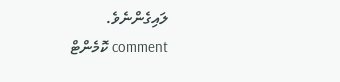ލައިގެންނެވެ.
comment ކޮމެންޓް